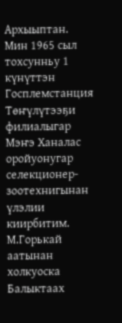Архыыптан.
Мин 1965 сыл тохсунньу 1 күнүттэн Госплемстанция Төҥүлүтээҕи филиалыгар Мэҥэ Ханалас оройуонугар селекционер-зоотехнигынан үлэлии киирбитим.
М.Горькай аатынан холкуоска Балыктаах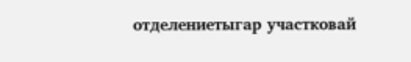отделениетыгар участковай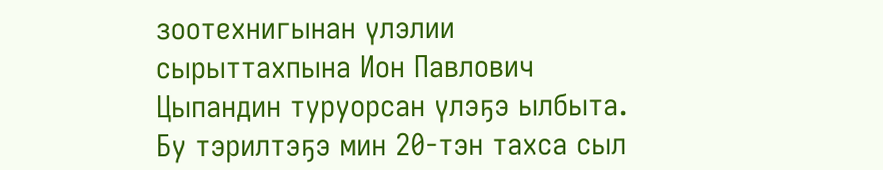зоотехнигынан үлэлии сырыттахпына Ион Павлович Цыпандин туруорсан үлэҕэ ылбыта. Бу тэрилтэҕэ мин 20-тэн тахса сыл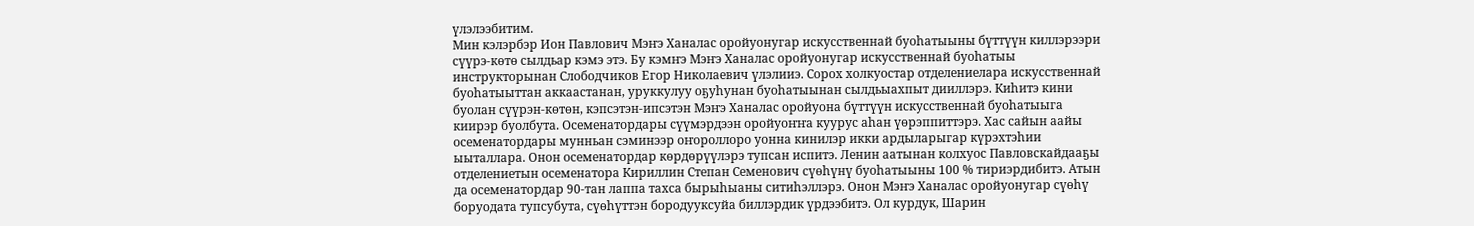үлэлээбитим.
Мин кэлэрбэр Ион Павлович Мэҥэ Ханалас оройуонугар искусственнай буоһатыыны бүттүүн киллэрээри сүүрэ-көтө сылдьар кэмэ этэ. Бу кэмҥэ Мэҥэ Ханалас оройуонугар искусственнай буоһатыы инструкторынан Слободчиков Егор Николаевич үлэлииэ. Сорох холкуостар отделениелара искусственнай буоһатыыттан аккаастанан, уруккулуу оҕуһунан буоһатыынан сылдьыахпыт дииллэрэ. Киһитэ кини буолан сүүрэн-көтөн, кэпсэтэн-ипсэтэн Мэҥэ Ханалас оройуона бүттүүн искусственнай буоһатыыга киирэр буолбута. Осеменатордары сүүмэрдээн оройуоҥҥа куурус аһан үөрэппиттэрэ. Хас сайын аайы осеменатордары мунньан сэминээр оҥороллоро уонна кинилэр икки ардыларыгар күрэхтэһии ыыталлара. Онон осеменатордар көрдөрүүлэрэ тупсан испитэ. Ленин аатынан колхуос Павловскайдааҕы отделениетын осеменатора Кириллин Степан Семенович сүөһүнү буоһатыыны 100 % тириэрдибитэ. Атын да осеменатордар 90-тан лаппа тахса бырыһыаны ситиһэллэрэ. Онон Мэҥэ Ханалас оройуонугар сүөһү боруодата тупсубута, сүөһүттэн бородууксуйа биллэрдик үрдээбитэ. Ол курдук, Шарин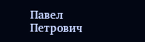Павел Петрович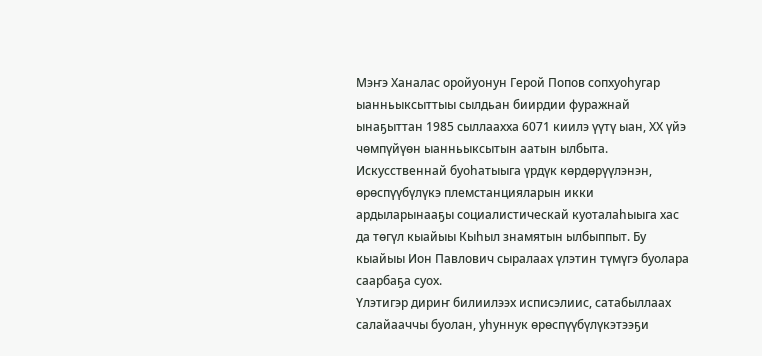Мэҥэ Ханалас оройуонун Герой Попов сопхуоһугар ыанньыксыттыы сылдьан биирдии фуражнай ынаҕыттан 1985 сыллаахха 6071 киилэ үүтү ыан, ХХ үйэ чөмпүйүөн ыанньыксытын аатын ылбыта.
Искусственнай буоһатыыга үрдүк көрдөрүүлэнэн, өрөспүүбүлүкэ племстанцияларын икки ардыларынааҕы социалистическай куоталаһыыга хас да төгүл кыайыы Кыһыл знамятын ылбыппыт. Бу кыайыы Ион Павлович сыралаах үлэтин түмүгэ буолара саарбаҕа суох.
Үлэтигэр дириҥ билиилээх исписэлиис, сатабыллаах салайааччы буолан, уһуннук өрөспүүбүлүкэтээҕи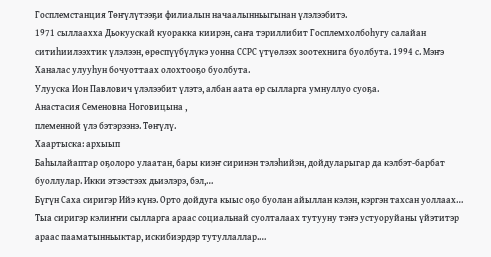Госплемстанция Төҥүлүтээҕи филиалын начаалынньыгынан үлэлээбитэ.
1971 сыллаахха Дьокуускай куоракка киирэн, саҥа тэриллибит Госплемхолбоһугу салайан ситиһиилээхтик үлэлээн, өрөспүүбүлүкэ уонна ССРС үтүөлээх зоотехнига буолбута. 1994 с. Мэҥэ Ханалас улууһун бочуоттаах олохтооҕо буолбута.
Улууска Ион Павлович үлэлээбит үлэтэ, албан аата өр сылларга умнуллуо суоҕа.
Анастасия Семеновна Ноговицына ,
племенной үлэ бэтэрээнэ. Төҥүлү.
Хаартыска: архыып
Баһылайаптар оҕолоро улаатан, бары киэҥ сиринэн тэлэһийэн, дойдуларыгар да кэлбэт-барбат буоллулар. Икки этээстээх дьиэлэрэ, бэл,…
Бүгүн Саха сиригэр Ийэ күнэ. Орто дойдуга кыыс оҕо буолан айыллан кэлэн, кэргэн тахсан уоллаах…
Тыа сиригэр кэлиҥҥи сылларга араас социальнай суолталаах тутууну тэҥэ устуоруйаны үйэтитэр араас пааматынньыктар, искибиэрдэр тутуллаллар.…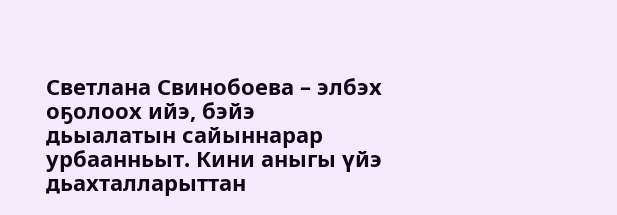Светлана Свинобоева – элбэх оҕолоох ийэ, бэйэ дьыалатын сайыннарар урбаанньыт. Кини аныгы үйэ дьахталларыттан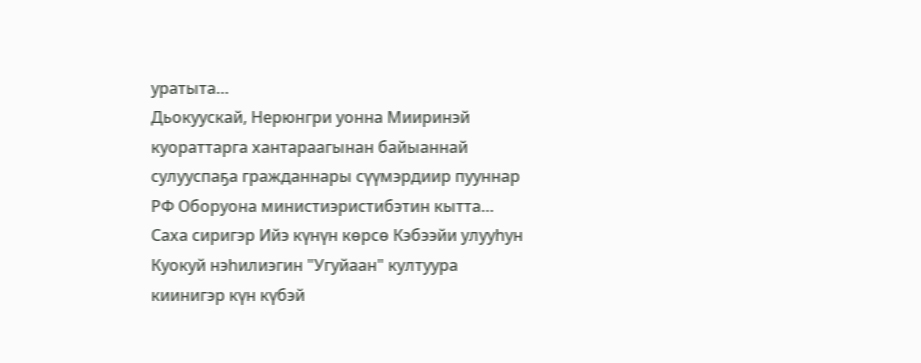уратыта…
Дьокуускай, Нерюнгри уонна Мииринэй куораттарга хантараагынан байыаннай сулууспаҕа гражданнары сүүмэрдиир пууннар РФ Оборуона министиэристибэтин кытта…
Саха сиригэр Ийэ күнүн көрсө Кэбээйи улууһун Куокуй нэһилиэгин "Угуйаан" култуура киинигэр күн күбэй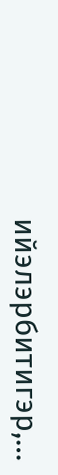ийэлэрбитигэр,…